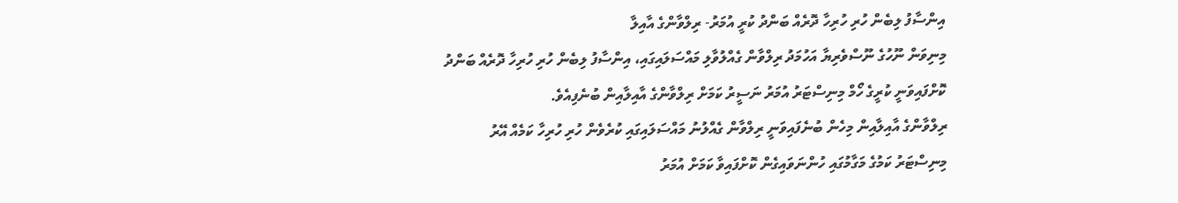އިންސާފު ލިބެން ހުރި ހުރިހާ ދޮރެއް ބަންދު ކުރީ އުމަރު- ރިލްވާންގެ އާއިލާ
މިނިވަން ނޫހުގެ ނޫސްވެރިޔާ އަހުމަދު ރިލްވާން ގެއްލުވާލި މައްސަލައިގައި، އިންސާފު ލިބެން ހުރި ހުރިހާ ދޮރެއް ބަންދު ކޮށްފައިވަނީ ކުރީގެ ހޯމް މިނިސްޓަރު އުމަރު ނަސީރު ކަމަށް ރިލްވާންގެ އާއިލާއިން ބުނެފިއެވެ.
ރިލްވާންގެ އާއިލާއިން މިހެން ބުނެފައިވަނީ ރިލްވާން ގެއްލުނު މައްސަލައިގައި ކުރެވެން ހުރި ހުރިހާ ކަމެއް އޭރު މިނިސްޓަރު ކަމުގެ މަގާމުގައި ހުންނަވައިގެން ކޮށްފައިވާ ކަމަށް އުމަރު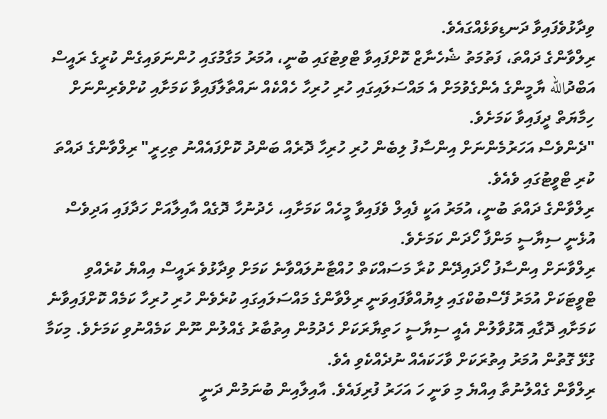ވިދާޅުވެފައިވާ ދަނޑިވަޅެއްގައެވެ.
ރިލްވާންގެ ދައްތަ، ފަތުމަތު ޝެހެނާޒް ކޮށްފައިވާ ޓްވިޓުގައި ބުނީ، އުމަރު މަގާމުގައި ހުންނަވައިގެން ކުރީގެ ރައީސް އަބްދުالله ޔާމީންގެ އެންގެވުމަށް އެ މައްސަލައިގައި ހުރި ހުރިހާ ހެއްކެއް ނައްތާލާފައިވާ ކަމަށާއި ކުށްވެރިންނަށް ހިމާޔަތް ދީފައިވާ ކަމަށެވެ.
"ދެންވެސް އަހަރުމެންނަށް އިންސާފު ލިބެން ހުރި ހުރިހާ ދޮރެއް ބަންދު ކޮށްފައެއްނު ތިހިރީ" ރިލްވާންގެ ދައްތަ ކުރި ޓްވީޓުގައި ވެއެވެ.
ރިލްވާންގެ ދައްތަ ބުނީ، އުމަރު އަކީ ފެއިލް ވެފައިވާ މީހެއް ކަމަށާއި، ހެދުނުހާ ދޮގެއް އާއިލާއަށް ހަދާފައި އަދިވެސް އުޅެނީ ސިޔާސީ މަންފާ ހޯދަން ކަމަށެވެ.
ރިލްވާނަށް އިންސާފު ހޯދައިދޭން ކުރާ މަސައްކަތް ހުއްޓާނުލައްވާނެ ކަމަށް ވިދާޅުވެ ރައީސް އިއްޔެ ކުރެއްވި ޓްވީޓަކަށް އުމަރު ފޭސްބުކްގައި ލިޔުއްވާފައިވަނީ ރިލްވާންގެ މައްސަލައިގައި ކުރެވެން ހުރި ހުރިހާ ކަމެއް ކޮށްފައިވާނެ ކަމަށާއި ދޮގާއި އޮޅުވާލުން އެއީ ސިޔާސީ ހަތިޔާރަކަށް ހެދުމުން އިތުބާރު ގެއްލުން ނޫން ކަމެއްނުވި ކަމަށެވެ. މިކަމާ ގުޅޭ ގޮތުން އުމަރު އިތުރަކަށް ވާހަކައެއް ނުދެއްކެވި އެވެ.
ރިލްވާން ގެއްލުނުތާ އިއްޔެ މި ވަނީ ހަ އަހަރު ފުރިފައެވެ. އާއިލާއިން ބުނަމުން ދަނީ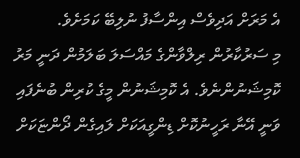އެ މަރަށް އަދިވެސް އިންސާފު ނުލިބޭ ކަމަށެވެ.
މި ސަރުކާރުން ރިލްވާންގެ މައްސަލަ ބަލަމުން ދަނީ މަރު ކޮމިޝަނުންނެވެ. އެ ކޮމިޝަނުން މީގެ ކުރިން ބުނެފައި ވަނީ އޭނާ ރަހީނުކޮށް ޑިންގީއަކަށް ލައިގެން ދޯންޏަކަށް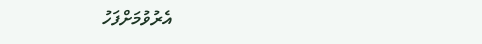އެރުވުމަށްފަހު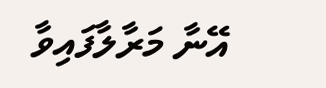އޭނާ މަރާލާފައިވާ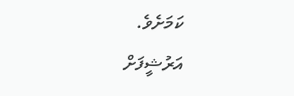ކަމަށެވެ.
އަރުޝީފަށް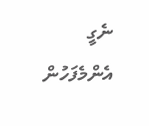ނެގީ
އެންމެފަހުން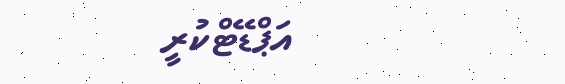އަޕްޑޭޓްކުރީ